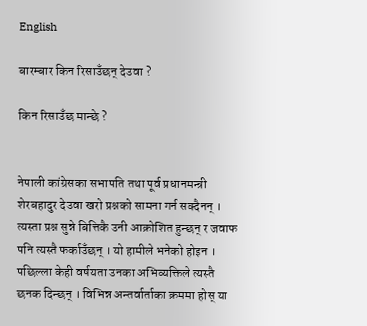English

बारम्बार किन रिसाउँछन् देउवा ?

किन रिसाउँछ मान्छे ?


नेपाली कांग्रेसका सभापति तथा पूर्व प्रधानमन्त्री शेरबहादुर देउवा खरो प्रश्नको सामना गर्न सक्दैनन् । त्यस्ता प्रश्न सुन्ने बित्तिकै उनी आक्रोशित हुन्छन् र जवाफ पनि त्यस्तै फर्काउँछन् । यो हामीले भनेको होइन । पछिल्ला केही वर्षयता उनका अभिव्यक्तिले त्यस्तै छनक दिन्छन् । विभिन्न अन्तर्वार्ताका क्रममा होस् या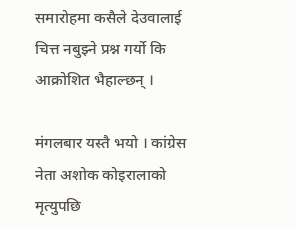समारोहमा कसैले देउवालाई चित्त नबुझ्ने प्रश्न गर्यो कि आक्रोशित भैहाल्छन् ।

मंगलबार यस्तै भयो । कांग्रेस नेता अशोक कोइरालाको मृत्युपछि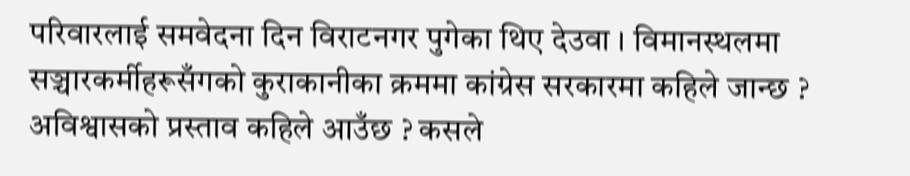परिवारलाई समवेदना दिन विराटनगर पुगेका थिए देउवा । विमानस्थलमा सञ्चारकर्मीहरूसँगको कुराकानीका क्रममा कांग्रेस सरकारमा कहिले जान्छ ? अविश्वासको प्रस्ताव कहिले आउँछ ? कसले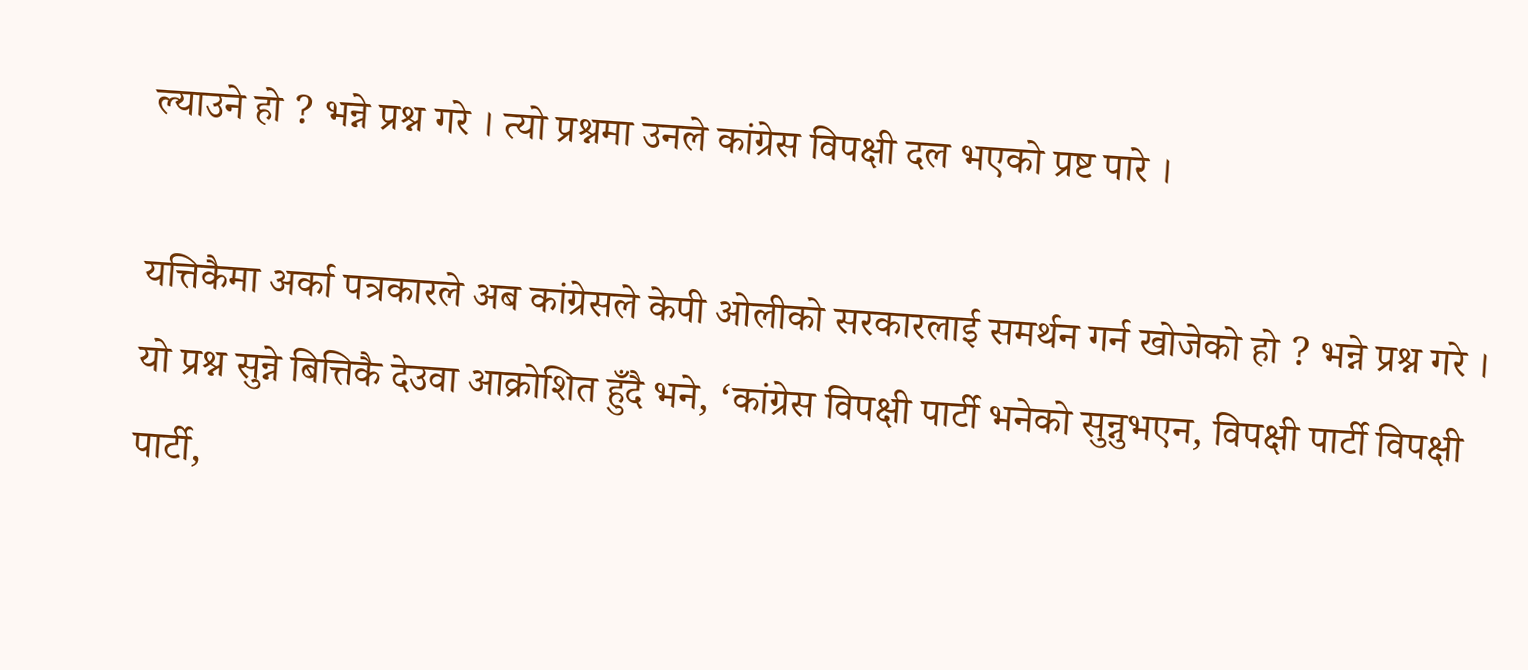ल्याउने हो ? भन्ने प्रश्न गरे । त्यो प्रश्नमा उनले कांग्रेस विपक्षी दल भएको प्रष्ट पारे ।

यत्तिकैमा अर्का पत्रकारले अब कांग्रेसले केपी ओलीको सरकारलाई समर्थन गर्न खोजेको हो ? भन्ने प्रश्न गरे । यो प्रश्न सुन्ने बित्तिकै देउवा आक्रोशित हुँदै भने, ‘कांग्रेस विपक्षी पार्टी भनेको सुन्नुभएन, विपक्षी पार्टी विपक्षी पार्टी,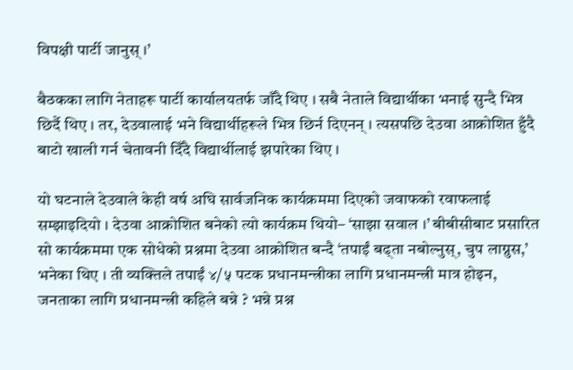विपक्षी पार्टी जानुस् ।’

बैठकका लागि नेताहरू पार्टी कार्यालयतर्फ जाँदै थिए । सबै नेताले विद्यार्थीका भनाई सुन्दै भित्र छिर्दै थिए । तर, देउवालाई भने विद्यार्थीहरूले भित्र छिर्न दिएनन् । त्यसपछि देउवा आक्रोशित हुँदै बाटो खाली गर्न चेतावनी दिँदै विद्यार्थीलाई झपारेका थिए ।

यो घटनाले देउवाले केही वर्ष अघि सार्वजनिक कार्यक्रममा दिएको जवाफको रवाफलाई सम्झाइदियो । देउवा आक्रोशित बनेको त्यो कार्यक्रम थियो– ‘साझा सवाल ।’ बीबीसीबाट प्रसारित सो कार्यक्रममा एक सोधेको प्रश्नमा देउवा आक्रोशित बन्दै ‘तपाईं बढ्ता नबोल्नुस्, चुप लाग्नुस,’ भनेका थिए । ती व्यक्तिले तपाईं ४/५ पटक प्रधानमन्त्रीका लागि प्रधानमन्त्री मात्र होइन, जनताका लागि प्रधानमन्त्री कहिले बन्ने ? भन्ने प्रश्न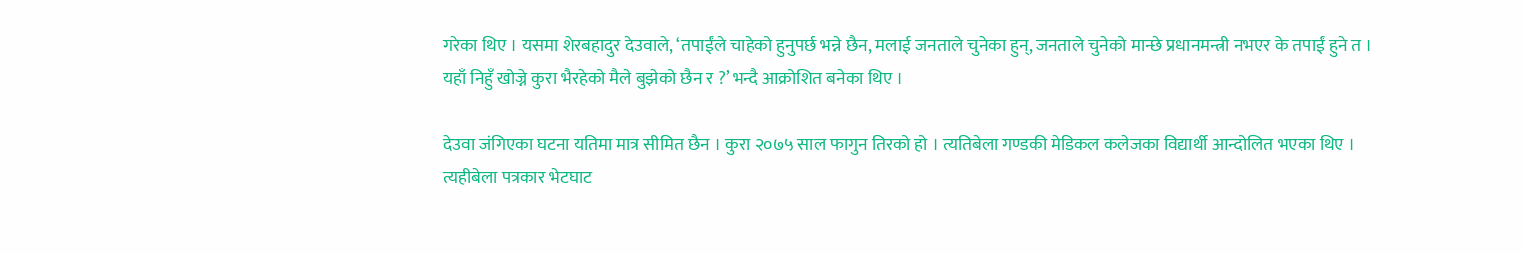गरेका थिए । यसमा शेरबहादुर देउवाले, ‘तपाईंले चाहेको हुनुपर्छ भन्ने छैन, मलाई जनताले चुनेका हुन्, जनताले चुनेको मान्छे प्रधानमन्त्री नभएर के तपाईं हुने त । यहाँ निहुँ खोज्ने कुरा भैरहेको मैले बुझेको छैन र ?’ भन्दै आक्रोशित बनेका थिए ।

देउवा जंगिएका घटना यतिमा मात्र सीमित छैन । कुरा २०७५ साल फागुन तिरको हो । त्यतिबेला गण्डकी मेडिकल कलेजका विद्यार्थी आन्दोलित भएका थिए । त्यहीबेला पत्रकार भेटघाट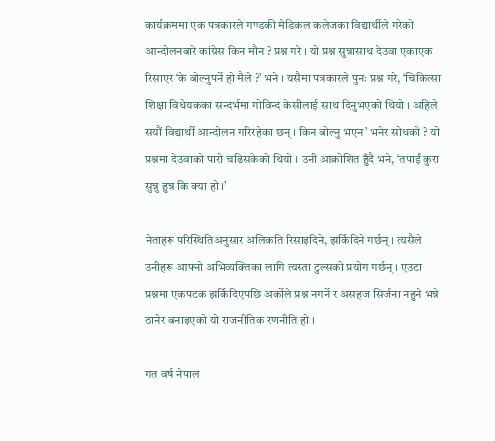कार्यक्रममा एक पत्रकारले गण्डकी मेडिकल कलेजका विद्यार्थीले गरेको आन्दोलनबारे कांग्रेस किन मौन ? प्रश्न गरे । यो प्रश्न सुन्नासाथ देउवा एकाएक रिसाएर ‘के बोल्नुपर्ने हो मैले ?’ भने । यसैमा पत्रकारले पुनः प्रश्न गरे, ‘चिकित्सा शिक्षा विधेयकका सन्दर्भमा गोविन्द केसीलाई साथ दिनुभएको थियो । अहिले सयौं विद्यार्थी आन्दोलन गरिरहेका छन् । किन बोल्नु भएन’ भनेर सोधको ? यो प्रश्नमा देउवाको पारो चढिसकेको थियो । उनी आक्रोशित हुँदै भने, ‘तपाईं कुरा सुन्नु हुन्न कि क्या हो ।’

नेताहरू परिस्थितिअनुसार अलिकति रिसाइदिने, झर्किदिने गर्छन् । त्यसैले उनीहरू आफ्नो अभिव्यक्तिका लागि त्यस्ता टुल्सको प्रयोग गर्छन् । एउटा प्रश्नमा एकपटक झर्किदिएपछि अर्कोले प्रश्न नगर्ने र असहज सिर्जना नहुने भन्ने ठानेर बनाइएको यो राजनीतिक रणनीति हो ।

गत वर्ष नेपाल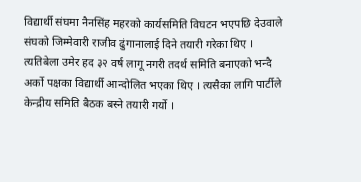विद्यार्थी संघमा नैनसिंह महरको कार्यसमिति विघटन भएपछि देउवाले संघको जिम्मेवारी राजीव ढुंगानालाई दिने तयारी गरेका थिए । त्यतिबेला उमेर हद ३२ वर्ष लागू नगरी तदर्थ समिति बनाएको भन्दै अर्को पक्षका विद्यार्थी आन्दोलित भएका थिए । त्यसैका लागि पार्टीले केन्द्रीय समिति बैठक बस्ने तयारी गर्यो ।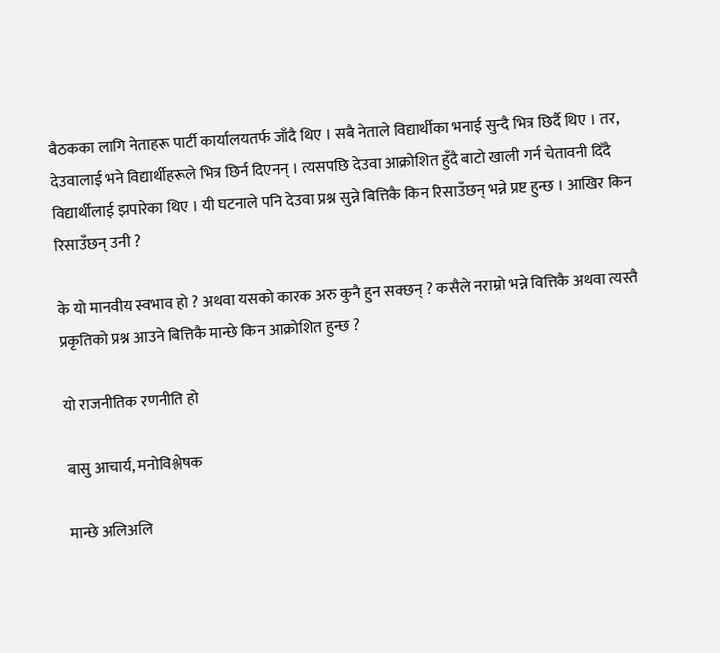बैठकका लागि नेताहरू पार्टी कार्यालयतर्फ जाँदै थिए । सबै नेताले विद्यार्थीका भनाई सुन्दै भित्र छिर्दै थिए । तर, देउवालाई भने विद्यार्थीहरूले भित्र छिर्न दिएनन् । त्यसपछि देउवा आक्रोशित हुँदै बाटो खाली गर्न चेतावनी दिँदै विद्यार्थीलाई झपारेका थिए । यी घटनाले पनि देउवा प्रश्न सुन्ने बित्तिकै किन रिसाउँछन् भन्ने प्रष्ट हुन्छ । आखिर किन रिसाउँछन् उनी ?

के यो मानवीय स्वभाव हो ? अथवा यसको कारक अरु कुनै हुन सक्छन् ? कसैले नराम्रो भन्ने वित्तिकै अथवा त्यस्तै प्रकृतिको प्रश्न आउने बित्तिकै मान्छे किन आक्रोशित हुन्छ ?

यो राजनीतिक रणनीति हो

बासु आचार्य, मनोविश्लेषक

मान्छे अलिअलि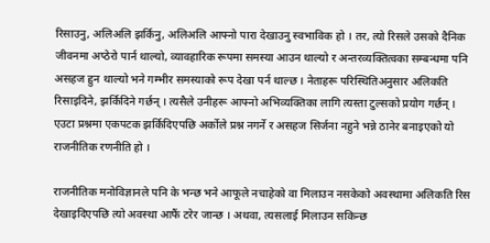रिसाउनु, अलिअलि झर्किनु, अलिअलि आफ्नो पारा देखाउनु स्वभाविक हो । तर, त्यो रिसले उसको दैनिक जीवनमा अप्ठेरो पार्न थाल्यो, व्यावहारिक रूपमा समस्या आउन थाल्यो र अन्तरव्यक्तित्वका सम्बन्धमा पनि असहज हुन थाल्यो भने गम्भीर समस्याको रूप देखा पर्न थाल्छ । नेताहरू परिस्थितिअनुसार अलिकति रिसाइदिने, झर्किदिने गर्छन् । त्यसैले उनीहरू आफ्नो अभिव्यक्तिका लागि त्यस्ता टुल्सको प्रयोग गर्छन् । एउटा प्रश्नमा एकपटक झर्किदिएपछि अर्कोले प्रश्न नगर्ने र असहज सिर्जना नहुने भन्ने ठानेर बनाइएको यो राजनीतिक रणनीति हो ।

राजनीतिक मनोविज्ञानले पनि के भन्छ भने आफूले नचाहेको वा मिलाउन नसकेको अवस्थामा अलिकति रिस देखाइदिएपछि त्यो अवस्था आफैं टरेर जान्छ । अथवा, त्यसलाई मिलाउन सकिन्छ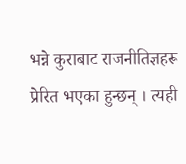भन्ने कुराबाट राजनीतिज्ञहरू प्रेरित भएका हुन्छन् । त्यही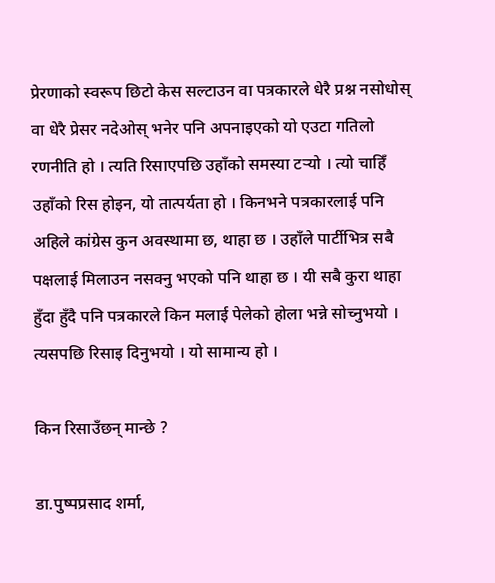प्रेरणाको स्वरूप छिटो केस सल्टाउन वा पत्रकारले धेरै प्रश्न नसोधोस् वा धेरै प्रेसर नदेओस् भनेर पनि अपनाइएको यो एउटा गतिलो रणनीति हो । त्यति रिसाएपछि उहाँको समस्या टर्‍यो । त्यो चाहिँ उहाँको रिस होइन, यो तात्पर्यता हो । किनभने पत्रकारलाई पनि अहिले कांग्रेस कुन अवस्थामा छ, थाहा छ । उहाँले पार्टीभित्र सबै पक्षलाई मिलाउन नसक्नु भएको पनि थाहा छ । यी सबै कुरा थाहा हुँदा हुँदै पनि पत्रकारले किन मलाई पेलेको होला भन्ने सोच्नुभयो । त्यसपछि रिसाइ दिनुभयो । यो सामान्य हो ।

किन रिसाउँछन् मान्छे ?

डा.पुष्पप्रसाद शर्मा,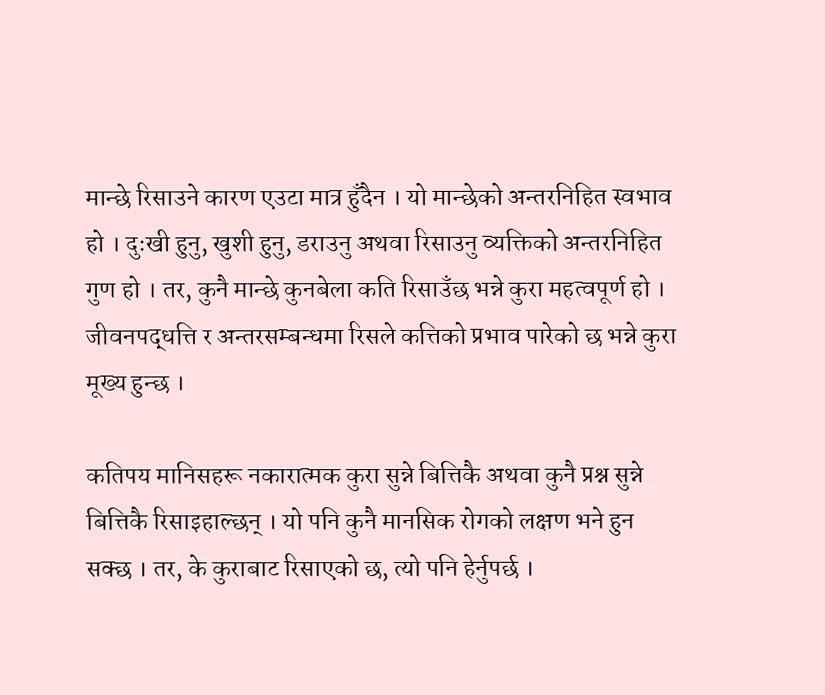मान्छे रिसाउने कारण एउटा मात्र हुँदैन । यो मान्छेको अन्तरनिहित स्वभाव हो । दुःखी हुनु, खुशी हुनु, डराउनु अथवा रिसाउनु व्यक्तिको अन्तरनिहित गुण हो । तर, कुनै मान्छे कुनबेला कति रिसाउँछ भन्ने कुरा महत्वपूर्ण हो । जीवनपद्धत्ति र अन्तरसम्बन्धमा रिसले कत्तिको प्रभाव पारेको छ भन्ने कुरा मूख्य हुन्छ ।

कतिपय मानिसहरू नकारात्मक कुरा सुन्ने बित्तिकै अथवा कुनै प्रश्न सुन्ने बित्तिकै रिसाइहाल्छन् । यो पनि कुनै मानसिक रोगको लक्षण भने हुन सक्छ । तर, के कुराबाट रिसाएको छ, त्यो पनि हेर्नुपर्छ ।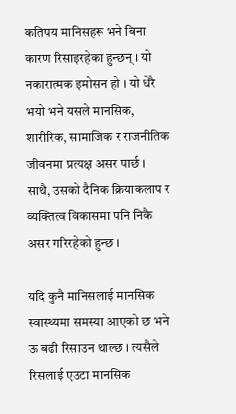कतिपय मानिसहरू भने बिना कारण रिसाइरहेका हुन्छन् । यो नकारात्मक इमोसन हो । यो धेरै भयो भने यसले मानसिक, शारीरिक, सामाजिक र राजनीतिक जीवनमा प्रत्यक्ष असर पार्छ । साथै, उसको दैनिक क्रियाकलाप र व्यक्तित्व विकासमा पनि निकै असर गरिरहेको हुन्छ ।

यदि कुनै मानिसलाई मानसिक स्वास्थ्यमा समस्या आएको छ भने ऊ बढी रिसाउन थाल्छ । त्यसैले रिसलाई एउटा मानसिक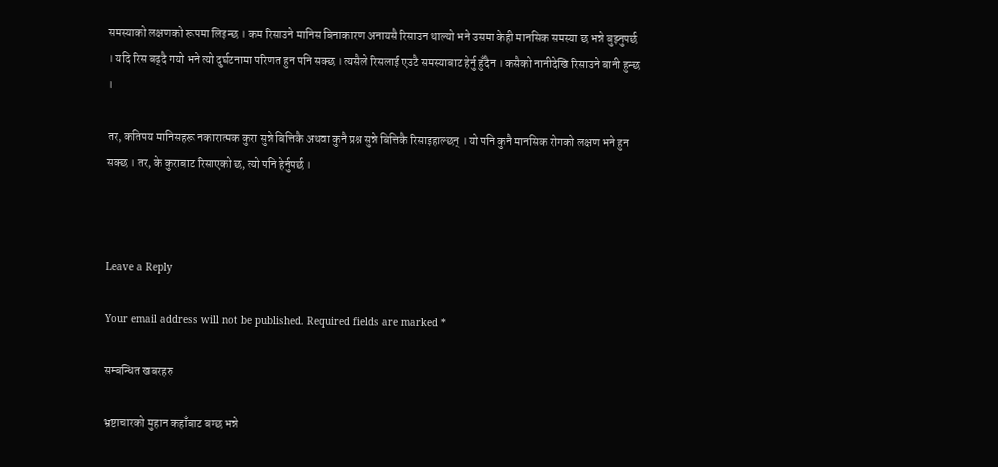समस्याको लक्षणको रूपमा लिइन्छ । कम रिसाउने मानिस बिनाकारण अनायसै रिसाउन थाल्यो भने उसमा केही मानसिक समस्या छ भन्ने बुझ्नुपर्छ । यदि रिस बढ्दै गयो भने त्यो दुर्घटनामा परिणत हुन पनि सक्छ । त्यसैले रिसलाई एउटै समस्याबाट हेर्नु हुँदैन । कसैको नानीदेखि रिसाउने बानी हुन्छ ।

तर, कतिपय मानिसहरू नकारात्मक कुरा सुन्ने बित्तिकै अथवा कुनै प्रश्न सुन्ने बित्तिकै रिसाइहाल्छन् । यो पनि कुनै मानसिक रोगको लक्षण भने हुन सक्छ । तर, के कुराबाट रिसाएको छ, त्यो पनि हेर्नुपर्छ ।



Leave a Reply

Your email address will not be published. Required fields are marked *

सम्बन्धित खबरहरु

भ्रष्टाचारको मुहान कहाँबाट बग्छ भन्ने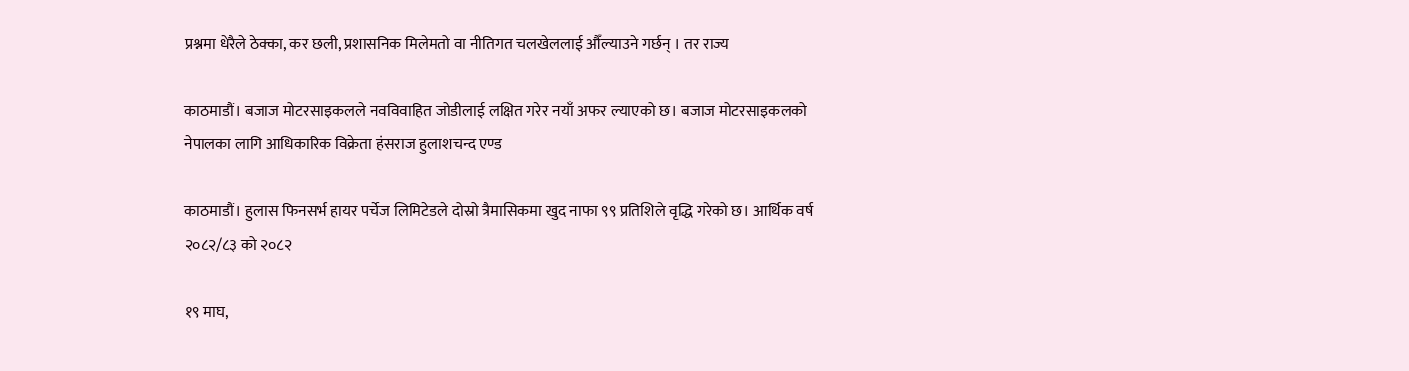प्रश्नमा धेरैले ठेक्का, कर छली, प्रशासनिक मिलेमतो वा नीतिगत चलखेललाई औँल्याउने गर्छन् । तर राज्य

काठमाडौं। बजाज मोटरसाइकलले नवविवाहित जोडीलाई लक्षित गरेर नयाँ अफर ल्याएको छ। बजाज मोटरसाइकलको नेपालका लागि आधिकारिक विक्रेता हंसराज हुलाशचन्द एण्ड

काठमाडौं। हुलास फिनसर्भ हायर पर्चेज लिमिटेडले दोस्रो त्रैमासिकमा खुद नाफा ९९ प्रतिशिले वृद्धि गरेको छ। आर्थिक वर्ष २०८२/८३ को २०८२

१९ माघ,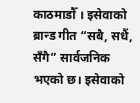काठमाडौँ । इसेवाको ब्रान्ड गीत “सबै, सधैं, सँगै” सार्वजनिक भएको छ। इसेवाको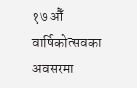१७ औँ वार्षिकोत्सवका अवसरमा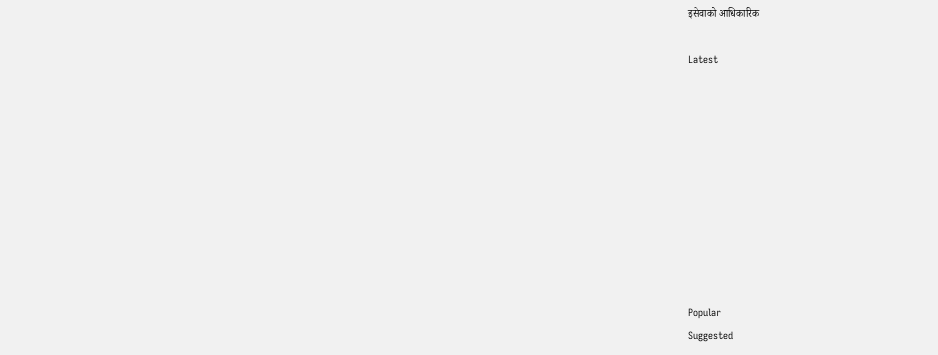इसेवाको आधिकारिक

Latest










Popular
Suggested